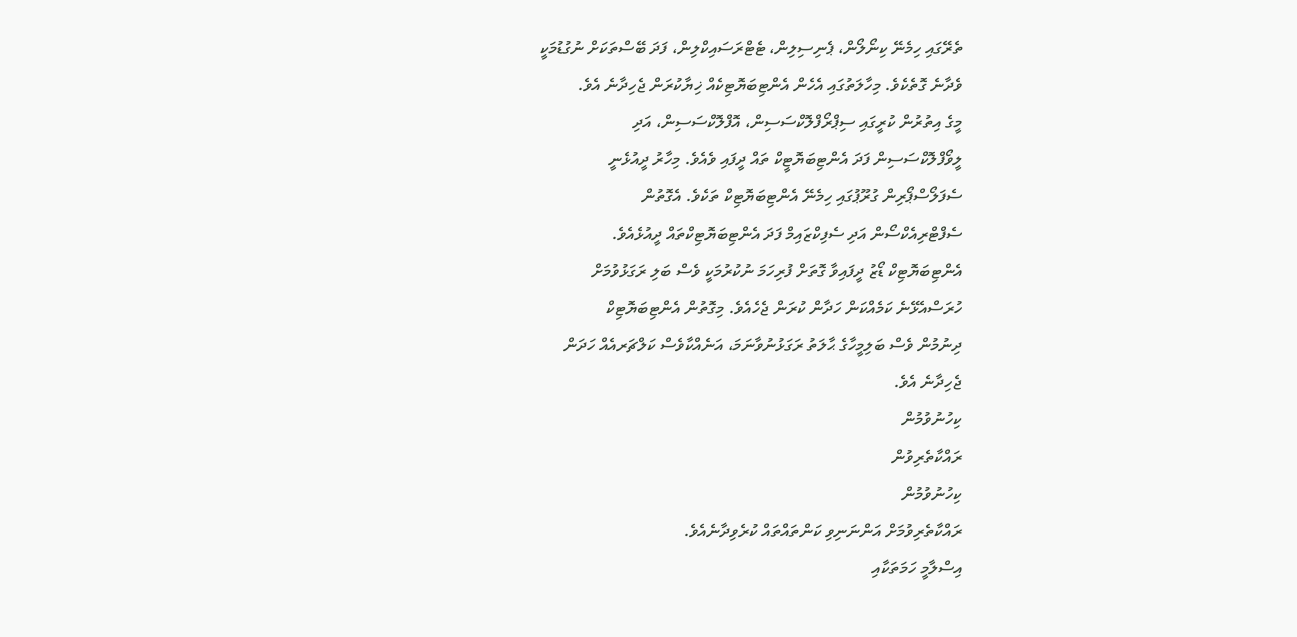ތެރޭގައި ހިމެނޭ ކިނޯލޯން، ޕެނިސިލިން، ޓެޓްރަސައިކްލިން، ފަދަ ބޭސްތަކަށް ނުގުޑުމަކީ
ވެދާނެ ގޮތެކެވެ. މިހާލަތުގައި އެހެން އެންޓިބަޔޮޓިކެއް ޚިޔާކުރަން ޖެހިދާނެ އެވެ.
މީގެ އިތުރުން ކުރީގައި ސިޕްރޯފްލޮކްސަސިން، އޮފްލޮކްސަސިން، އަދި
ލީވޯފްލޮކްސަސިން ފަދަ އެންޓިބަޔޮޓީކް ތައް ދީފައި ވެއެވެ. މިހާރު ދީއުޅެނީ
ސެފަލޯސްޕޯރިން ގުރޫޕުގައި ހިމެނޭ އެންޓިބަޔޮޓިކް ތަކެވެ. އެގޮތުން
ސެފްޓްރިއެކްސޯން އަދި ސެފިކްޒައިމް ފަދަ އެންޓިބަޔޮޓިކްތައް ދީއުޅެއެވެ.
އެންޓިބަޔޮޓިކް ޑޯޒު ދީފައިވާ ގޮތަށް ފުރިހަމަ ނުކުރުމަކީ ވެސް ބަލި ރަގަޅުވުމަށް
ހުރަސްއެޅޭނެ ކަމެއްކަން ހަދާން ކުރަން ޖެހެއެވެ. މިގޮތުން އެންޓިބަޔޮޓިކް
ދިނުމުން ވެސް ބަލިމީހާގެ ޙާލަތު ރަގަޅުނުވާނަމަ، އަނެއްކާވެސް ކަލްޗަރއެއް ހަދަން
ޖެހިދާނެ އެވެ.
ކިހުނުވުމުން
ރައްކާތެރިވުން
ކިހުނުވުމުން
ރައްކާތެރިވުމަށް އަންނަނިވި ކަންތައްތައް ކުރެވިދާނެއެވެ.
އިސްލާމީ ހަމަތަކާއި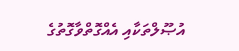އުޞޫލްތަކާއި އެއްގޮތްވާގޮތުގެ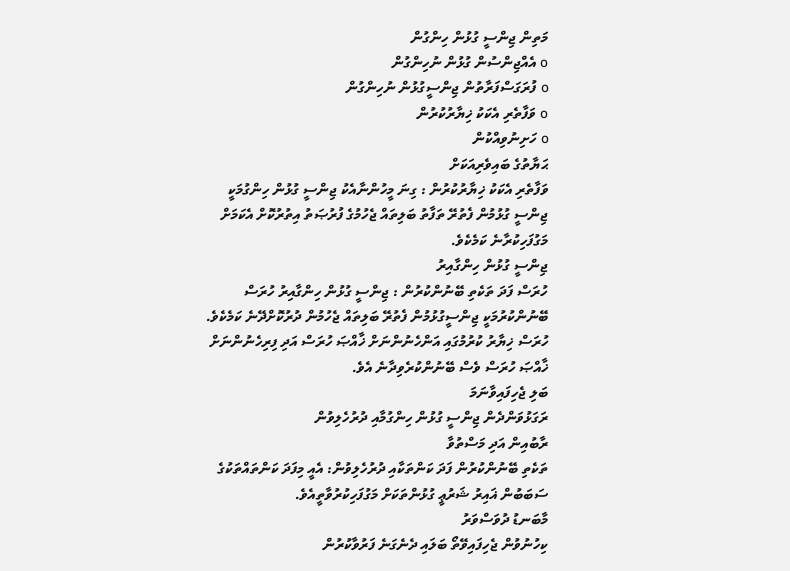މަތިން ޖިންސީ ގުޅުން ހިންގުން
o އެއްޖިންސުން ގުޅުން ނުހިންގުން
o ފުރަގަސްފަރާތުން ޖިންސީގުޅުން ނުހިންގުން
o ވަފާތެރި އެކަކު ޚިޔާރުކުރުން
o ހަށިނުވިއްކުން
ޙަޔާތުގެ ބައިވެރިއަކަށް
ވަފާތެރި އެކަކު ޚިޔާރުކުރުން : ގިނަ މީހުންނާއެކު ޖިންސީ ގުޅުން ހިންގުމަކީ
ޖިންސީ ގުޅުމުން ފެތުރޭ ތަފާތު ބަލިތައް ޖެހުމުގެ ފުރުޞަތު އިތުރުކޮށް އެކަމަށް
މަގުފަހިކުރާނެ ކަމެކެވެ.
ޖިންސީ ގުޅުން ހިންގާއިރު
ހުރަސް ފަދަ ތަކެތި ބޭނުންކުރުން : ޖިންސީ ގުޅުން ހިންގާއިރު ހުރަސް
ބޭނުންކުރުމަކީ ޖިންސީގުޅުމުން ފެތުރޭ ބަލިތައް ޖެހުމުން ދުރުކޮށްދޭނެ ކަމެކެވެ.
ހުރަސް ޚިޔާރު ކުރުމުގައި އަންހެނުންނަށް ޚާއްޞަ ހުރަސް އަދި ފިރިހެނުންނަށް
ޚާއްޞަ ހުރަސް ވެސް ބޭނުންކުރެވިދާނެ އެވެ.
ބަލި ޖެހިފައިވާނަމަ
ރަގަޅުވަންދެން ޖިންސީ ގުޅުން ހިންގުމާއި ދުރުހެލިވުން
ރާބުއިން އަދި މަސްތުވާ
ތަކެތި ބޭނުންކުރުން ފަދަ ކަންތަކާއި ދުރުހެލިވުން: އެއީ މިފަދަ ކަންތައްތަކުގެ
ސަބަބުން ޣައިރު ޝަރުޢީ ގުޅުންތަކަށް މަގުފަހިކުރުވާތީއެވެ.
މާބަނޑު ދުވަސްވަރު
ކިހުނުވުން ޖެހިފައިވޭތޯ ބަލައި ދެނެގަނެ ފަރުވާކުރުން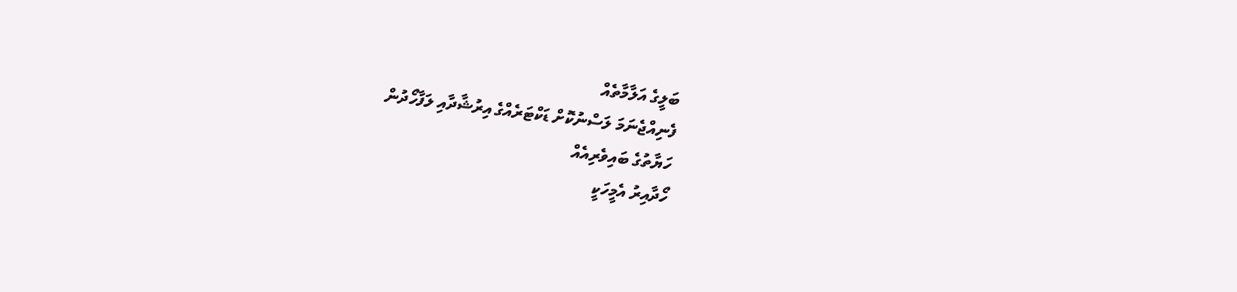ބަލީގެ އަލާމާތެއް
ފެނިއްޖެނަމަ ލަސްނުކޮށް ޑަކްޓަރެއްގެ އިރުޝާދާއި ލަފާހޯދުން
ހަޔާތުގެ ބައިވެރިއެއް
ހޯދާއިރު އެމީހަކީ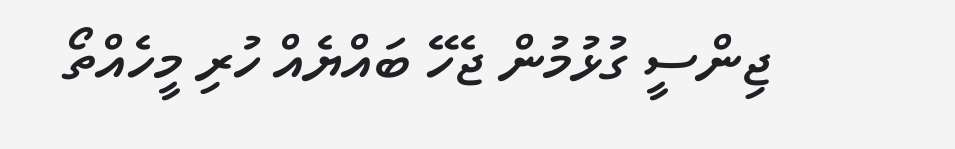ޖިންސީ ގުޅުމުން ޖެހޭ ބައްޔެއް ހުރި މީހެއްތޯ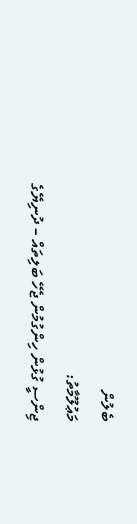ބެލުން
މަޢުލޫމާތު:
ޖިންސީ ގުޅުން ހިންގުމުން ޖެހޭ ބަލިތައް – ދުނިޔޭގެ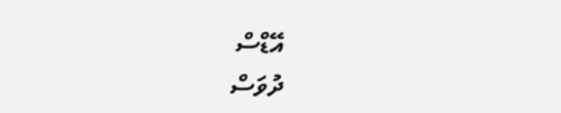އޭޑްސް
ދުވަސް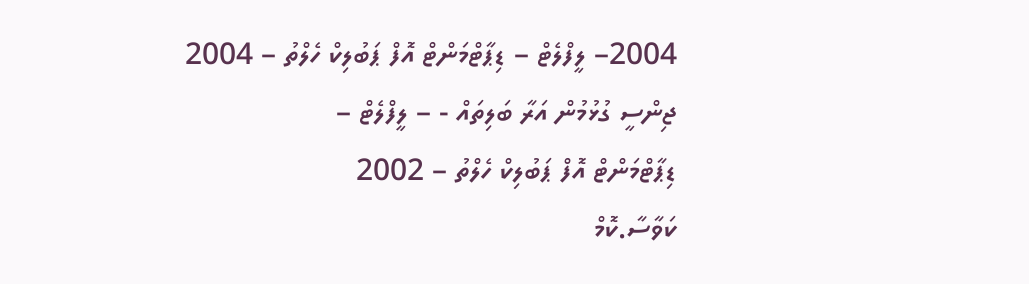2004– ލީފްލެޓް – ޑިޕާޓްމަންޓް އޮފް ޕަބުލިކް ހެލްތު – 2004
ޖިންސީ ގުޅުމުން އަރާ ބަލިތައް - – ލީފްލެޓް –
ޑިޕާޓްމަންޓް އޮފް ޕަބުލިކް ހެލްތު – 2002
ކަވާސާ.ކޮމް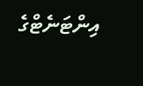އިންޓަނެޓްގެ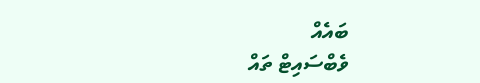ބައެއް
ވެބްސައިޓް ތައް